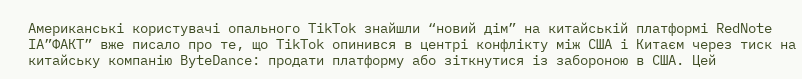Американські користувачі опального TikTok знайшли “новий дім” на китайській платформі RedNote
ІА”ФАКТ” вже писало про те, що TikTok опинився в центрі конфлікту між США і Китаєм через тиск на китайську компанію ByteDance: продати платформу або зіткнутися із забороною в США. Цей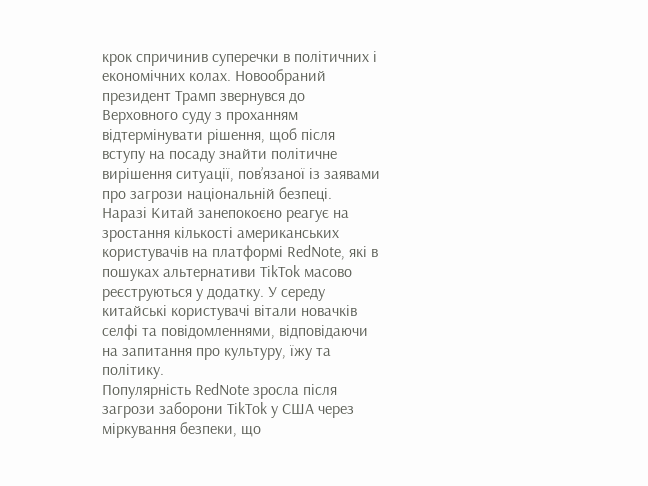крок спричинив суперечки в політичних і економічних колах. Новообраний президент Трамп звернувся до Верховного суду з проханням відтермінувати рішення, щоб після вступу на посаду знайти політичне вирішення ситуації, пов’язаної із заявами про загрози національній безпеці.
Наразі Китай занепокоєно реагує на зростання кількості американських користувачів на платформі RedNote, які в пошуках альтернативи TikTok масово реєструються у додатку. У середу китайські користувачі вітали новачків селфі та повідомленнями, відповідаючи на запитання про культуру, їжу та політику.
Популярність RedNote зросла після загрози заборони TikTok у США через міркування безпеки, що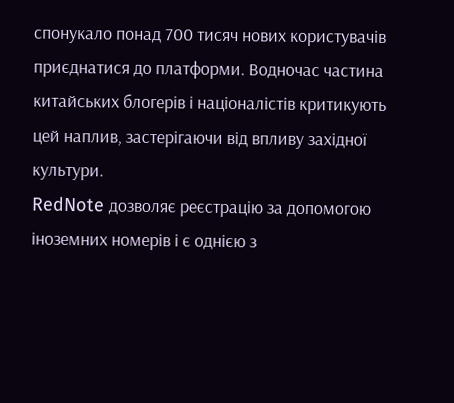спонукало понад 700 тисяч нових користувачів приєднатися до платформи. Водночас частина китайських блогерів і націоналістів критикують цей наплив, застерігаючи від впливу західної культури.
RedNote дозволяє реєстрацію за допомогою іноземних номерів і є однією з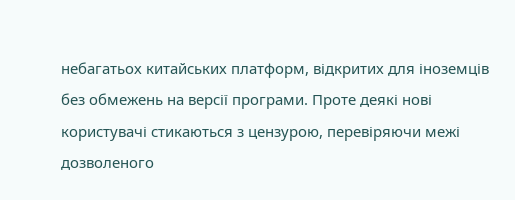небагатьох китайських платформ, відкритих для іноземців без обмежень на версії програми. Проте деякі нові користувачі стикаються з цензурою, перевіряючи межі дозволеного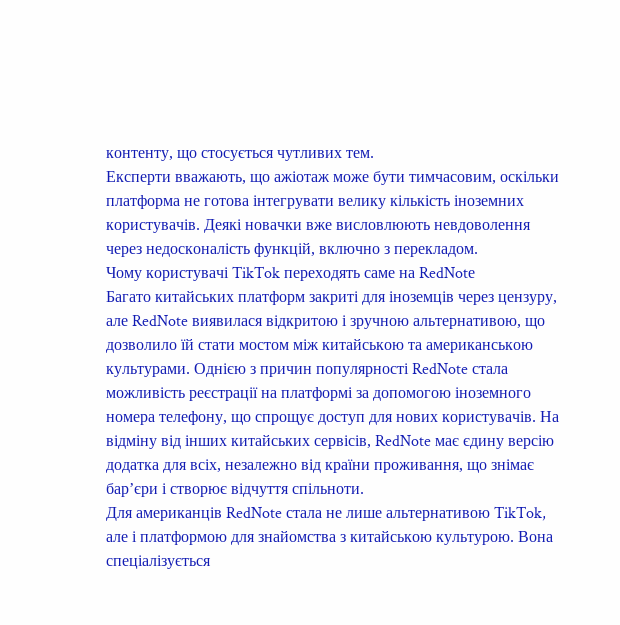контенту, що стосується чутливих тем.
Експерти вважають, що ажіотаж може бути тимчасовим, оскільки платформа не готова інтегрувати велику кількість іноземних користувачів. Деякі новачки вже висловлюють невдоволення через недосконалість функцій, включно з перекладом.
Чому користувачі TikTok переходять саме на RedNotе
Багато китайських платформ закриті для іноземців через цензуру, але RedNote виявилася відкритою і зручною альтернативою, що дозволило їй стати мостом між китайською та американською культурами. Однією з причин популярності RedNote стала можливість реєстрації на платформі за допомогою іноземного номера телефону, що спрощує доступ для нових користувачів. На відміну від інших китайських сервісів, RedNote має єдину версію додатка для всіх, незалежно від країни проживання, що знімає бар’єри і створює відчуття спільноти.
Для американців RedNote стала не лише альтернативою TikTok, але і платформою для знайомства з китайською культурою. Вона спеціалізується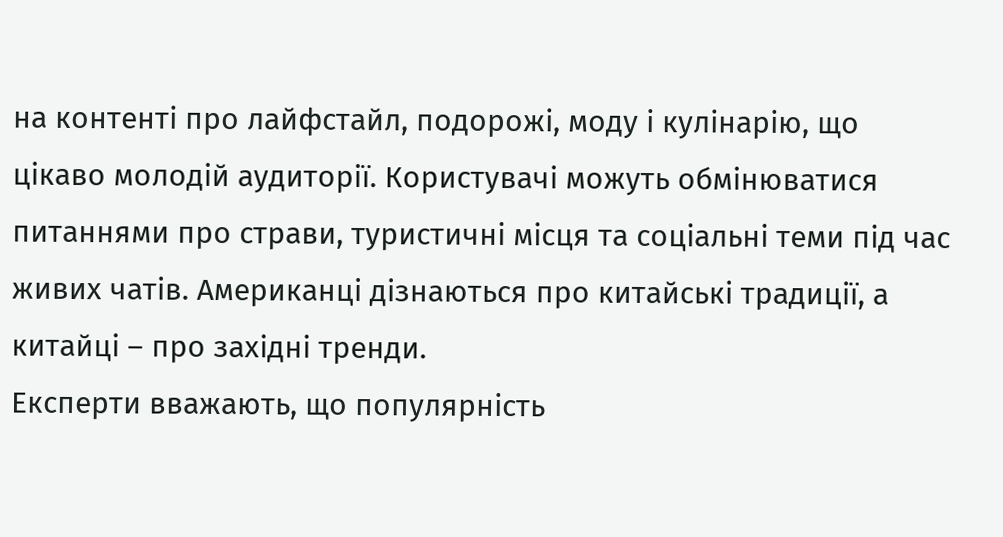на контенті про лайфстайл, подорожі, моду і кулінарію, що цікаво молодій аудиторії. Користувачі можуть обмінюватися питаннями про страви, туристичні місця та соціальні теми під час живих чатів. Американці дізнаються про китайські традиції, а китайці – про західні тренди.
Експерти вважають, що популярність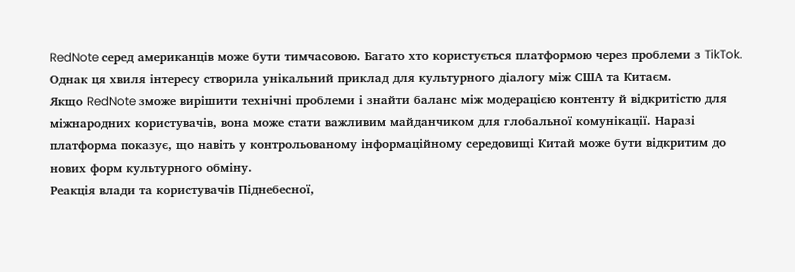RedNote серед американців може бути тимчасовою. Багато хто користується платформою через проблеми з TikTok. Однак ця хвиля інтересу створила унікальний приклад для культурного діалогу між США та Китаєм.
Якщо RedNote зможе вирішити технічні проблеми і знайти баланс між модерацією контенту й відкритістю для міжнародних користувачів, вона може стати важливим майданчиком для глобальної комунікації. Наразі платформа показує, що навіть у контрольованому інформаційному середовищі Китай може бути відкритим до нових форм культурного обміну.
Реакція влади та користувачів Піднебесної,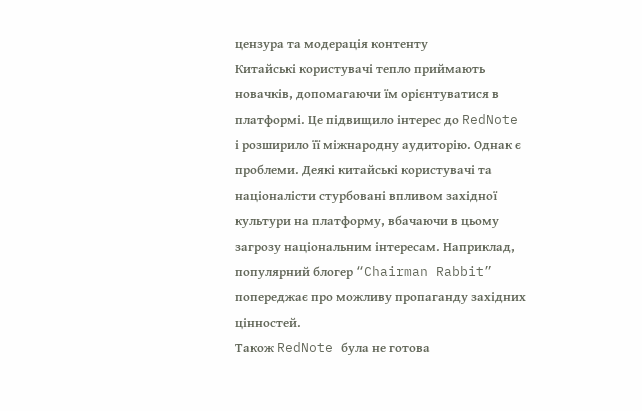цензура та модерація контенту
Китайські користувачі тепло приймають новачків, допомагаючи їм орієнтуватися в платформі. Це підвищило інтерес до RedNote і розширило її міжнародну аудиторію. Однак є проблеми. Деякі китайські користувачі та націоналісти стурбовані впливом західної культури на платформу, вбачаючи в цьому загрозу національним інтересам. Наприклад, популярний блогер “Chairman Rabbit” попереджає про можливу пропаганду західних цінностей.
Також RedNote була не готова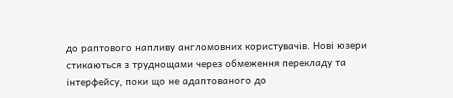до раптового напливу англомовних користувачів. Нові юзери стикаються з труднощами через обмеження перекладу та інтерфейсу, поки що не адаптованого до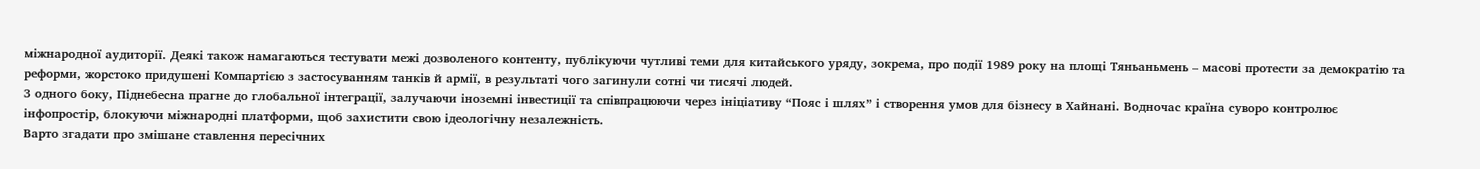міжнародної аудиторії. Деякі також намагаються тестувати межі дозволеного контенту, публікуючи чутливі теми для китайського уряду, зокрема, про події 1989 року на площі Тяньаньмень – масові протести за демократію та реформи, жорстоко придушені Компартією з застосуванням танків й армії, в результаті чого загинули сотні чи тисячі людей.
З одного боку, Піднебесна прагне до глобальної інтеграції, залучаючи іноземні інвестиції та співпрацюючи через ініціативу “Пояс і шлях” і створення умов для бізнесу в Хайнані. Водночас країна суворо контролює інфопростір, блокуючи міжнародні платформи, щоб захистити свою ідеологічну незалежність.
Варто згадати про змішане ставлення пересічних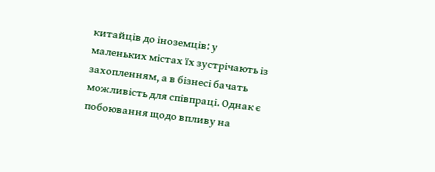китайців до іноземців: у маленьких містах їх зустрічають із захопленням, а в бізнесі бачать можливість для співпраці. Однак є побоювання щодо впливу на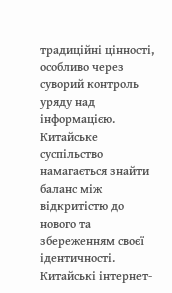традиційні цінності, особливо через суворий контроль уряду над інформацією. Китайське суспільство намагається знайти баланс між відкритістю до нового та збереженням своєї ідентичності.
Китайські інтернет-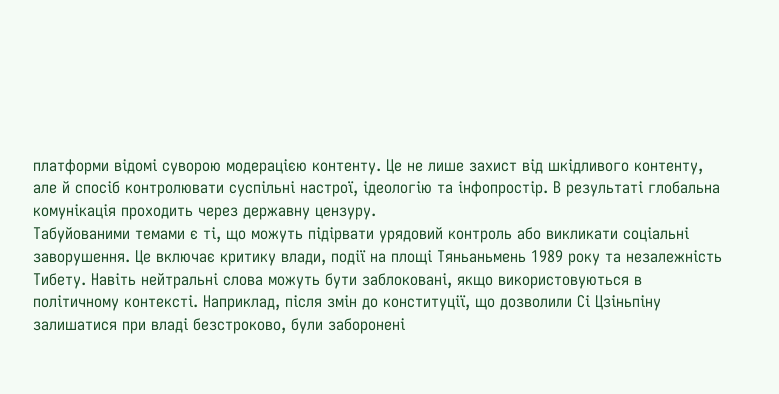платформи відомі суворою модерацією контенту. Це не лише захист від шкідливого контенту, але й спосіб контролювати суспільні настрої, ідеологію та інфопростір. В результаті глобальна комунікація проходить через державну цензуру.
Табуйованими темами є ті, що можуть підірвати урядовий контроль або викликати соціальні заворушення. Це включає критику влади, події на площі Тяньаньмень 1989 року та незалежність Тибету. Навіть нейтральні слова можуть бути заблоковані, якщо використовуються в політичному контексті. Наприклад, після змін до конституції, що дозволили Сі Цзіньпіну залишатися при владі безстроково, були заборонені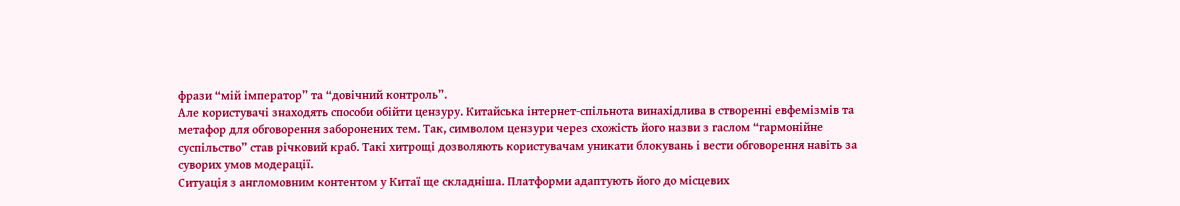фрази “мій імператор” та “довічний контроль”.
Але користувачі знаходять способи обійти цензуру. Китайська інтернет-спільнота винахідлива в створенні евфемізмів та метафор для обговорення заборонених тем. Так, символом цензури через схожість його назви з гаслом “гармонійне суспільство” став річковий краб. Такі хитрощі дозволяють користувачам уникати блокувань і вести обговорення навіть за суворих умов модерації.
Ситуація з англомовним контентом у Китаї ще складніша. Платформи адаптують його до місцевих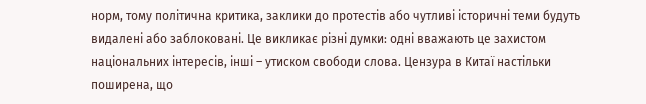норм, тому політична критика, заклики до протестів або чутливі історичні теми будуть видалені або заблоковані. Це викликає різні думки: одні вважають це захистом національних інтересів, інші – утиском свободи слова. Цензура в Китаї настільки поширена, що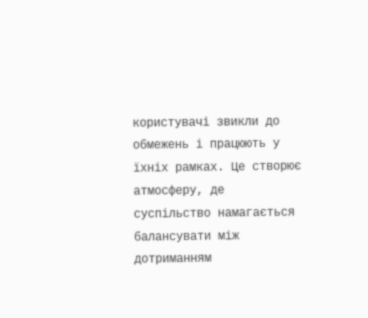користувачі звикли до обмежень і працюють у їхніх рамках. Це створює атмосферу, де суспільство намагається балансувати між дотриманням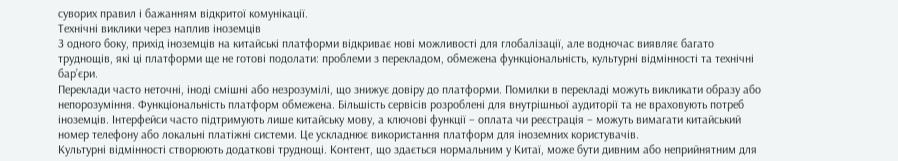суворих правил і бажанням відкритої комунікації.
Технічні виклики через наплив іноземців
З одного боку, прихід іноземців на китайські платформи відкриває нові можливості для глобалізації, але водночас виявляє багато труднощів, які ці платформи ще не готові подолати: проблеми з перекладом, обмежена функціональність, культурні відмінності та технічні бар’єри.
Переклади часто неточні, іноді смішні або незрозумілі, що знижує довіру до платформи. Помилки в перекладі можуть викликати образу або непорозуміння. Функціональність платформ обмежена. Більшість сервісів розроблені для внутрішньої аудиторії та не враховують потреб іноземців. Інтерфейси часто підтримують лише китайську мову, а ключові функції – оплата чи реєстрація – можуть вимагати китайський номер телефону або локальні платіжні системи. Це ускладнює використання платформ для іноземних користувачів.
Культурні відмінності створюють додаткові труднощі. Контент, що здається нормальним у Китаї, може бути дивним або неприйнятним для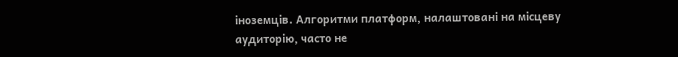іноземців. Алгоритми платформ, налаштовані на місцеву аудиторію, часто не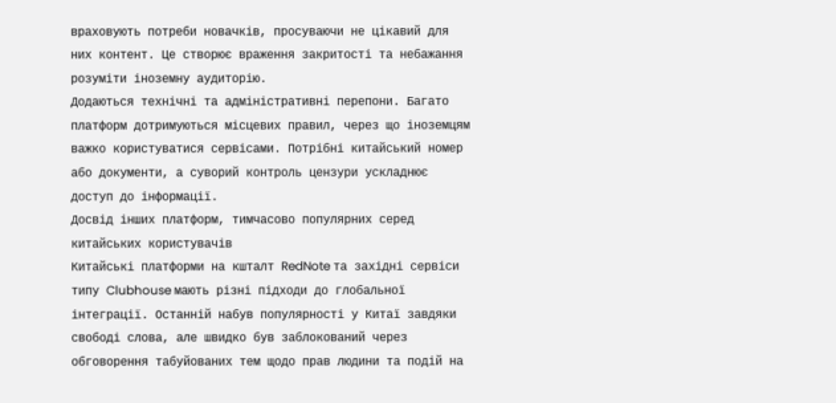враховують потреби новачків, просуваючи не цікавий для них контент. Це створює враження закритості та небажання розуміти іноземну аудиторію.
Додаються технічні та адміністративні перепони. Багато платформ дотримуються місцевих правил, через що іноземцям важко користуватися сервісами. Потрібні китайський номер або документи, а суворий контроль цензури ускладнює доступ до інформації.
Досвід інших платформ, тимчасово популярних серед китайських користувачів
Китайські платформи на кшталт RedNote та західні сервіси типу Clubhouse мають різні підходи до глобальної інтеграції. Останній набув популярності у Китаї завдяки свободі слова, але швидко був заблокований через обговорення табуйованих тем щодо прав людини та подій на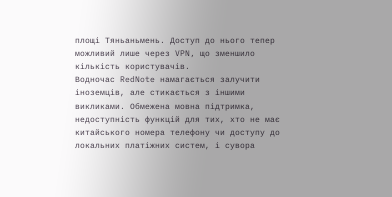площі Тяньаньмень. Доступ до нього тепер можливий лише через VPN, що зменшило кількість користувачів.
Водночас RedNote намагається залучити іноземців, але стикається з іншими викликами. Обмежена мовна підтримка, недоступність функцій для тих, хто не має китайського номера телефону чи доступу до локальних платіжних систем, і сувора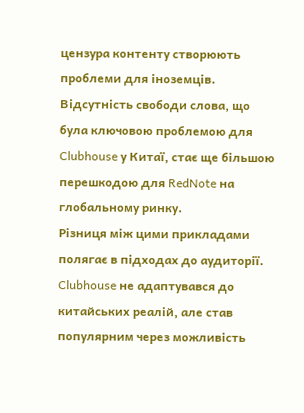цензура контенту створюють проблеми для іноземців. Відсутність свободи слова, що була ключовою проблемою для Clubhouse у Китаї, стає ще більшою перешкодою для RedNote на глобальному ринку.
Різниця між цими прикладами полягає в підходах до аудиторії. Clubhouse не адаптувався до китайських реалій, але став популярним через можливість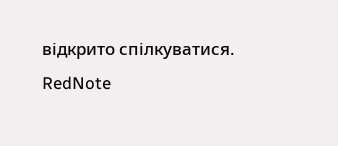відкрито спілкуватися. RedNote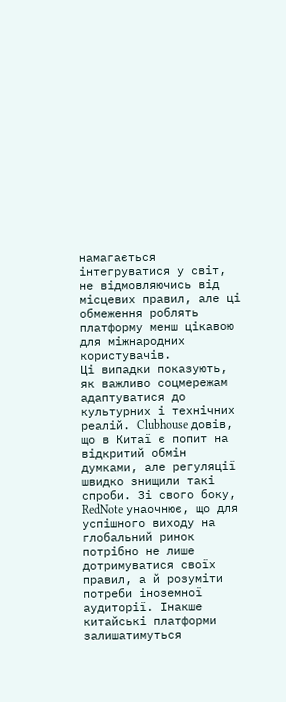намагається інтегруватися у світ, не відмовляючись від місцевих правил, але ці обмеження роблять платформу менш цікавою для міжнародних користувачів.
Ці випадки показують, як важливо соцмережам адаптуватися до культурних і технічних реалій. Clubhouse довів, що в Китаї є попит на відкритий обмін думками, але регуляції швидко знищили такі спроби. Зі свого боку, RedNote унаочнює, що для успішного виходу на глобальний ринок потрібно не лише дотримуватися своїх правил, а й розуміти потреби іноземної аудиторії. Інакше китайські платформи залишатимуться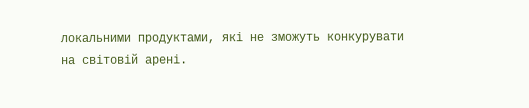локальними продуктами, які не зможуть конкурувати на світовій арені.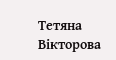Тетяна Вікторова